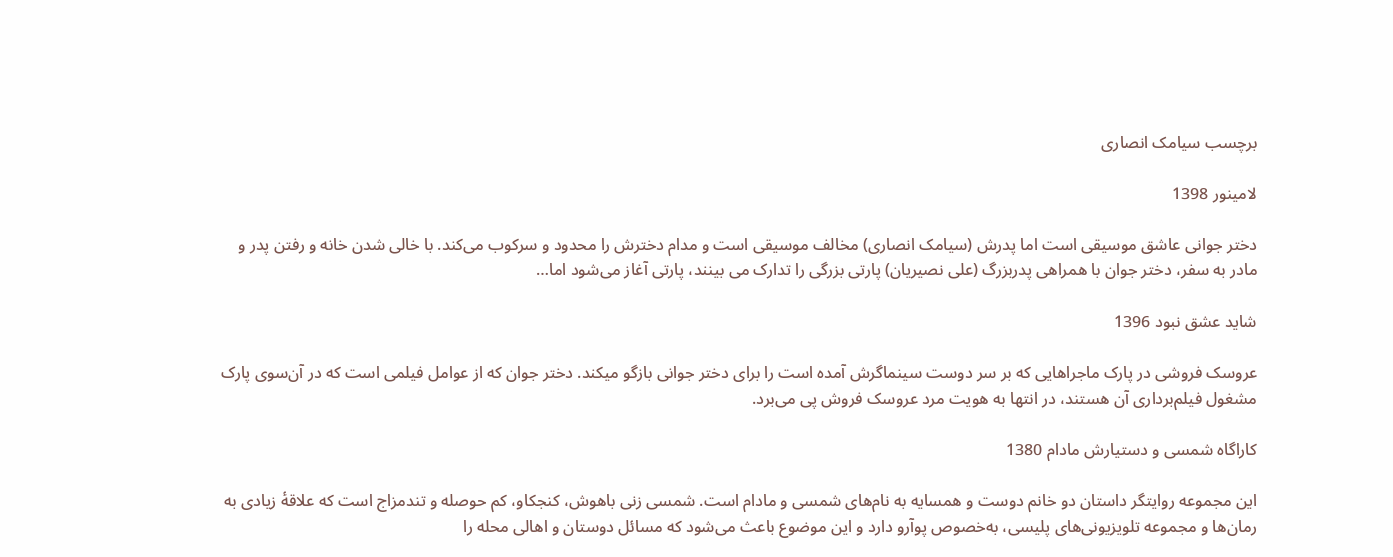برچسب سیامک انصاری

لامینور 1398

دختر جوانی عاشق موسیقی است اما پدرش (سیامک انصاری) مخالف موسیقی است و مدام دخترش را محدود و سرکوب می‌کند. با خالی شدن خانه و رفتن پدر و مادر به سفر، دختر جوان با همراهی پدربزرگ (علی نصیریان) پارتی بزرگی را تدارک می بینند، پارتی آغاز می‌شود اما…

شاید عشق نبود 1396

عروسک فروشی در پارک ماجراهایی که بر سر دوست سینماگرش آمده است را برای دختر جوانی بازگو میکند. دختر جوان که از عوامل فیلمی است که در آن‌سوی پارک مشغول فیلم‌برداری آن هستند، در انتها به هویت مرد عروسک فروش پی می‌برد.

کاراگاه شمسی و دستیارش مادام 1380

این مجموعه روایتگر داستان دو خانم دوست و همسایه به نام‌های شمسی و مادام است. شمسی زنی باهوش، کنجکاو، کم حوصله و تندمزاج است که علاقهٔ زیادی به رمان‌ها و مجموعه تلویزیونی‌های پلیسی، به‌خصوص پوآرو دارد و این موضوع باعث می‌شود که مسائل دوستان و اهالی محله را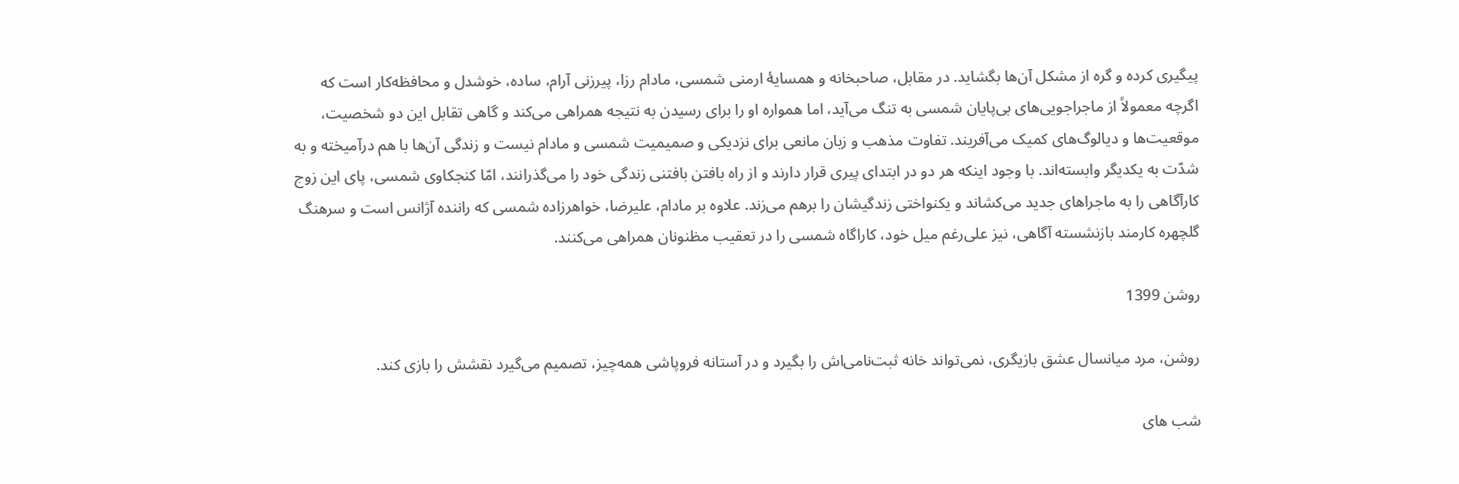پیگیری کرده و گره از مشکل آن‌ها بگشاید. در مقابل، صاحبخانه و همسایهٔ ارمنی شمسی، مادام رزا، پیرزنی آرام، ساده، خوشدل و محافظه‌کار است که اگرچه معمولاً از ماجراجویی‌های بی‌پایان شمسی به تنگ می‌آید، اما همواره او را برای رسیدن به نتیجه همراهی می‌کند و گاهی تقابل این دو شخصیت، موقعیت‌ها و دیالوگ‌های کمیک می‌آفریند. تفاوت مذهب و زبان مانعی برای نزدیکی و صمیمیت شمسی و مادام نیست و زندگی آن‌ها با هم درآمیخته و به شدّت به یکدیگر وابسته‌اند. با وجود اینکه هر دو در ابتدای پیری قرار دارند و از راه بافتن بافتنی زندگی خود را می‌گذرانند، امّا کنجکاوی شمسی، پای این زوج کارآگاهی را به ماجراهای جدید می‌کشاند و یکنواختی زندگیشان را برهم می‌زند. علاوه بر مادام، علیرضا، خواهرزاده شمسی که راننده آژانس است و سرهنگ گلچهره کارمند بازنشسته آگاهی، نیز علی‌رغم میل خود، کاراگاه شمسی را در تعقیب مظنونان همراهی می‌کنند.

روشن 1399

روشن، مرد میانسال عشق بازیگری، نمی‌تواند خانه ثبت‌نامی‌اش را بگیرد و در آستانه فروپاشی همه‌چیز، تصمیم می‌گیرد نقشش را بازی کند.

شب های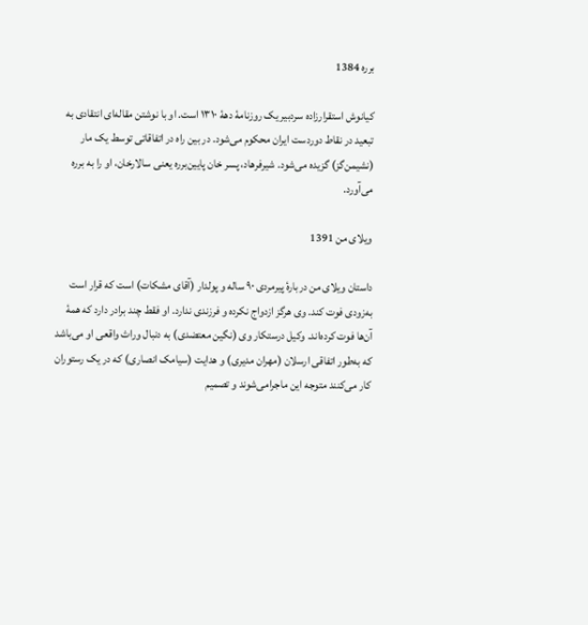برره 1384

کیانوش استقرارزاده سردبیر یک روزنامهٔ دههٔ ۱۳۱۰ است. او با نوشتن مقاله‌ای انتقادی به تبعید در نقاط دوردست ایران محکوم می‌شود. در بین راه در اتفاقاتی توسط یک مار (نشیمن‌گز) گزیده می‌شود. شیرفرهاد، پسر خان پایین‌برره یعنی سالارخان، او را به برره می‌آورد.

ویلای من 1391

داستان ویلای من دربارهٔ پیرمردی ۹۰ ساله و پولدار (آقای مشکات) است که قرار است به‌زودی فوت کند. وی هرگز ازدواج نکرده و فرزندی ندارد. او فقط چند برادر دارد که همهٔ آن‌ها فوت کرده‌اند. وکیل درستکار وی (نگین معتضدی) به دنبال وراث واقعی او می‌باشد که به‌طور اتفاقی ارسلان (مهران مدیری) و هدایت (سیامک انصاری) که در یک رستوران کار می‌کنند متوجه این ماجرامی‌شوند و تصمیم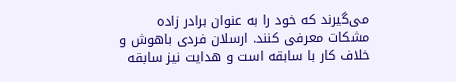می‌گیرند که خود را به عنوان برادر زاده مشکات معرفی کنند. ارسلان فردی باهوش و خلاف کار با سابقه است و هدایت نیز سابقه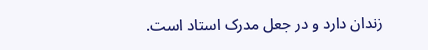زندان دارد و در جعل مدرک استاد است.